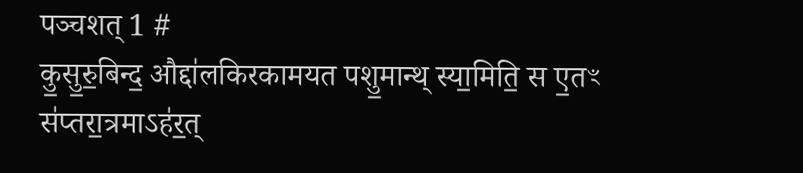पञ्चशत् 1 #
कु॒सु॒रु॒बिन्द॒ औद्दा॑लकिरकामयत पशु॒मान्थ् स्या॒मिति॒ स ए॒तꣳ स॑प्तरा॒त्रमाऽह॑र॒त्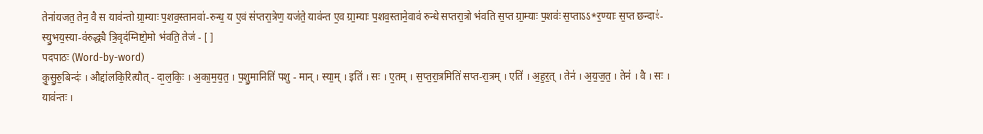तेना॑यजत॒ तेन॒ वै स याव॑न्तो ग्रा॒म्याः प॒शव॒स्तानवा॑-रुन्ध॒ य ए॒वं स॑प्तरा॒त्रेण॒ यज॑ते॒ याव॑न्त ए॒व ग्रा॒म्याः प॒शव॒स्ताने॒वाव॑ रुन्धे सप्तरा॒त्रो भ॑वति स॒प्त ग्रा॒म्याः प॒शवः॑ स॒प्ताऽऽ*र॒ण्याः स॒प्त छन्दाꣳ॑-स्यु॒भय॒स्या-व॑रुद्ध्यै त्रि॒वृद॑ग्निष्टो॒मो भ॑वति॒ तेज॑ - [ ]
पदपाठः (Word-by-word)
कु॒सु॒रु॒बिन्दः॑ । औद्दा॑लकि॒रित्यौत् - दा॒ल॒किः॒ । अ॒का॒म॒य॒त॒ । प॒शु॒मानिति॑ पशु - मान् । स्या॒म् । इति॑ । सः । ए॒तम् । स॒प्त॒रा॒त्रमिति॑ सप्त-रा॒त्रम् । एति॑ । अ॒ह॒र॒त् । तेन॑ । अ॒य॒ज॒त॒ । तेन॑ । वै । सः । याव॑न्तः ।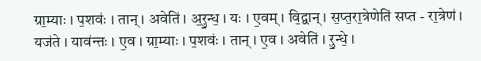ग्रा॒म्याः । प॒शवः॑ । तान् । अवेति॑ । अ॒रु॒न्ध॒ । यः । ए॒वम् । वि॒द्वान् । स॒प्त॒रा॒त्रेणेति॑ सप्त - रा॒त्रेण॑ । यज॑ते । याव॑न्तः । ए॒व । ग्रा॒म्याः । प॒शवः॑ । तान् । ए॒व । अवेति॑ । रु॒न्धे॒ ।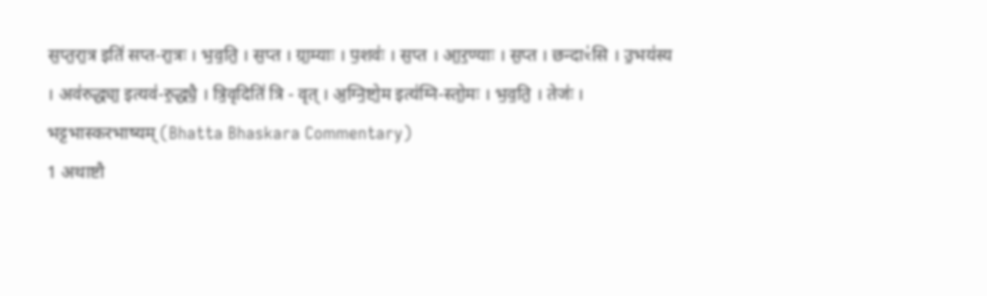स॒प्त॒रा॒त्र इति॑ सप्त-रा॒त्रः । भ॒व॒ति॒ । स॒प्त । ग्रा॒म्याः । प॒शवः॑ । स॒प्त । आ॒र॒ण्याः । स॒प्त । छन्दाꣳ॑सि । उ॒भय॑स्य । अव॑रुद्ध्या॒ इत्यव॑-रु॒द्ध्यै॒ । त्रि॒वृदिति॑ त्रि - वृत् । अ॒ग्नि॒ष्टो॒म इत्य॑ग्नि-स्तो॒मः । भ॒व॒ति॒ । तेजः॑ ।
भट्टभास्करभाष्यम् (Bhatta Bhaskara Commentary)
1 अथाष्टौ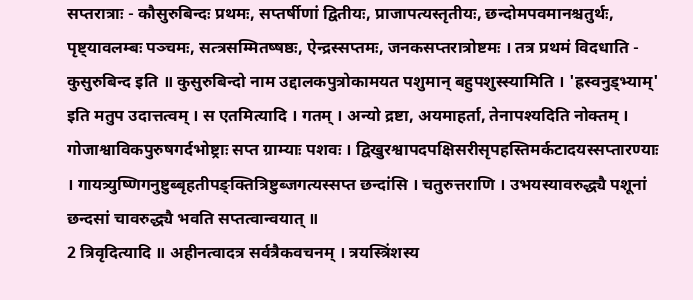सप्तरात्राः - कौसुरुबिन्दः प्रथमः, सप्तर्षीणां द्वितीयः, प्राजापत्यस्तृतीयः, छन्दोमपवमानश्चतुर्थः, पृष्ट्यावलम्बः पञ्चमः, सत्त्रसम्मितष्षष्ठः, ऐन्द्रस्सप्तमः, जनकसप्तरात्रोष्टमः । तत्र प्रथमं विदधाति - कुसुरुबिन्द इति ॥ कुसुरुबिन्दो नाम उद्दालकपुत्रोकामयत पशुमान् बहुपशुस्स्यामिति । 'ह्रस्वनुड्भ्याम्' इति मतुप उदात्तत्वम् । स एतमित्यादि । गतम् । अन्यो द्रष्टा, अयमाहर्ता, तेनापश्यदिति नोक्तम् । गोजाश्वाविकपुरुषगर्दभोष्ट्राः सप्त ग्राम्याः पशवः । द्विखुरश्वापदपक्षिसरीसृपहस्तिमर्कटादयस्सप्तारण्याः । गायत्र्युष्णिगनुष्टुब्बृहतीपङ्क्तित्रिष्टुब्जगत्यस्सप्त छन्दांसि । चतुरुत्तराणि । उभयस्यावरुद्ध्यै पशूनां छन्दसां चावरुद्ध्यै भवति सप्तत्वान्वयात् ॥
2 त्रिवृदित्यादि ॥ अहीनत्वादत्र सर्वत्रैकवचनम् । त्रयस्त्रिंशस्य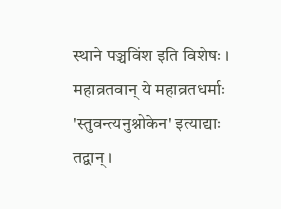स्थाने पञ्चविंश इति विशेषः । महाव्रतवान् ये महाव्रतधर्माः 'स्तुवन्त्यनुश्नोकेन' इत्याद्याः तद्वान् ।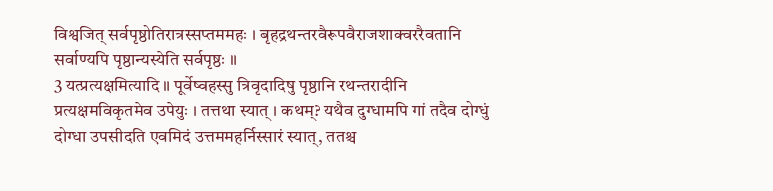विश्वजित् सर्वपृष्ठोतिरात्रस्सप्तममहः । बृहद्रथन्तरवैरूपवैराजशाक्वररैवतानि सर्वाण्यपि पृष्ठान्यस्येति सर्वपृष्ठः ॥
3 यत्प्रत्यक्षमित्यादि ॥ पूर्वेष्वहस्सु त्रिवृदादिषु पृष्ठानि रथन्तरादीनि प्रत्यक्षमविकृतमेव उपेयुः । तत्तथा स्यात् । कथम्? यथैव दुग्धामपि गां तदैव दोग्धुं दोग्धा उपसीदति एवमिदं उत्तममहर्निस्सारं स्यात्, ततश्च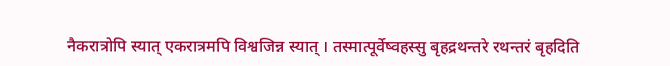नैकरात्रोपि स्यात् एकरात्रमपि विश्वजिन्न स्यात् । तस्मात्पूर्वेष्वहस्सु बृहद्रथन्तरे रथन्तरं बृहदिति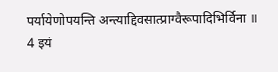पर्यायेणोपयन्ति अन्त्याद्दिवसात्प्राग्वैरूपादिभिर्विना ॥
4 इयं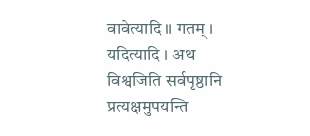वावेत्यादि ॥ गतम् । यदित्यादि । अथ विश्वजिति सर्वपृष्ठानि प्रत्यक्षमुपयन्ति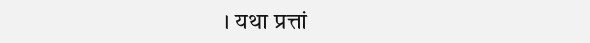। यथा प्रत्तां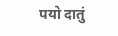पयो दातुं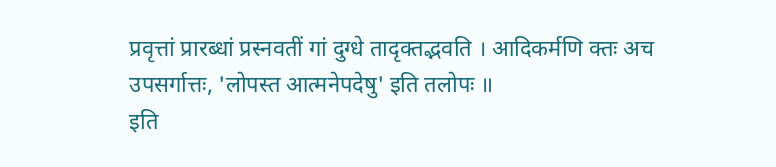प्रवृत्तां प्रारब्धां प्रस्नवतीं गां दुग्धे तादृक्तद्भवति । आदिकर्मणि क्तः अच उपसर्गात्तः, 'लोपस्त आत्मनेपदेषु' इति तलोपः ॥
इति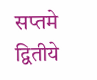सप्तमे द्वितीये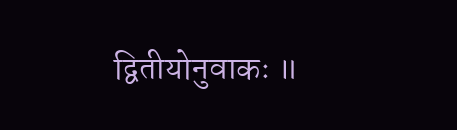द्वितीयोनुवाकः ॥